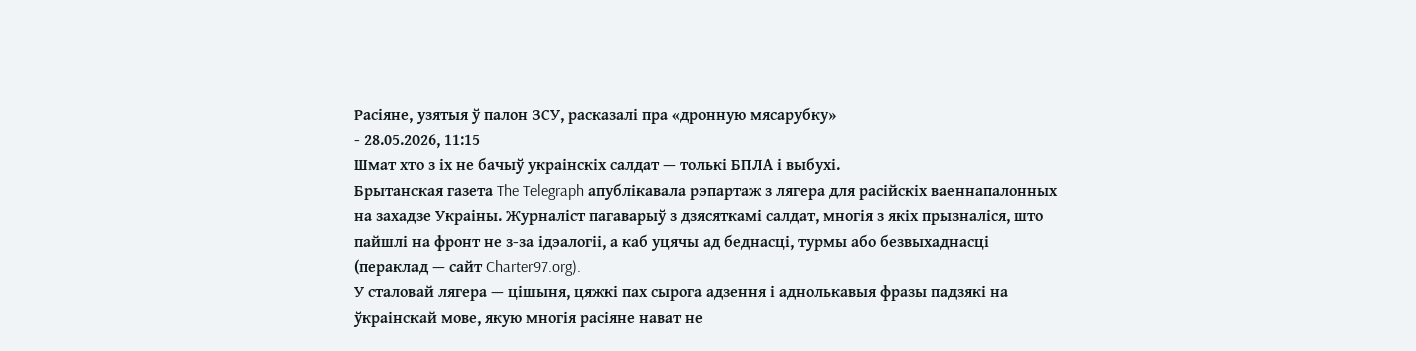Расіяне, узятыя ў палон ЗСУ, расказалі пра «дронную мясарубку»
- 28.05.2026, 11:15
Шмат хто з іх не бачыў украінскіх салдат — толькі БПЛА і выбухі.
Брытанская газета The Telegraph апублікавала рэпартаж з лягера для расійскіх ваеннапалонных на захадзе Украіны. Журналіст пагаварыў з дзясяткамі салдат, многія з якіх прызналіся, што пайшлі на фронт не з-за ідэалогіі, а каб уцячы ад беднасці, турмы або безвыхаднасці (пераклад — сайт Charter97.org).
У сталовай лягера — цішыня, цяжкі пах сырога адзення і аднолькавыя фразы падзякі на ўкраінскай мове, якую многія расіяне нават не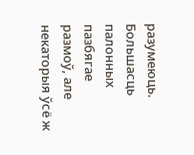разумеюць. Большасць палонных пазбягае размоў, але некаторыя ўсё ж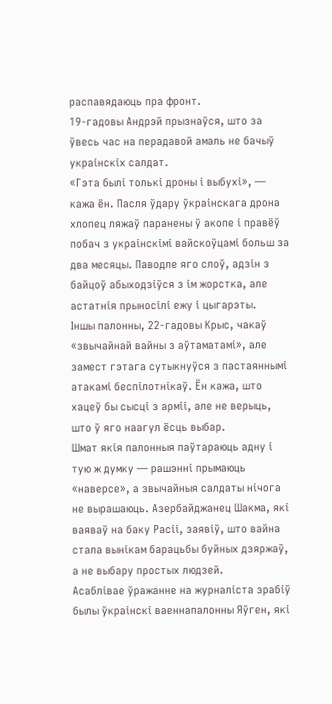распавядаюць пра фронт.
19-гадовы Андрэй прызнаўся, што за ўвесь час на перадавой амаль не бачыў украінскіх салдат.
«Гэта былі толькі дроны і выбухі», — кажа ён. Пасля ўдару ўкраінскага дрона хлопец ляжаў паранены ў акопе і правёў побач з украінскімі вайскоўцамі больш за два месяцы. Паводле яго слоў, адзін з байцоў абыходзіўся з ім жорстка, але астатнія прыносілі ежу і цыгарэты.
Іншы палонны, 22-гадовы Крыс, чакаў «звычайнай вайны з аўтаматамі», але замест гэтага сутыкнуўся з пастаяннымі атакамі беспілотнікаў. Ён кажа, што хацеў бы сысці з арміі, але не верыць, што ў яго наагул ёсць выбар.
Шмат якія палонныя паўтараюць адну і тую ж думку — рашэнні прымаюць «наверсе», а звычайныя салдаты нічога не вырашаюць. Азербайджанец Шакма, які ваяваў на баку Расіі, заявіў, што вайна стала вынікам барацьбы буйных дзяржаў, а не выбару простых людзей.
Асаблівае ўражанне на журналіста зрабіў былы ўкраінскі ваеннапалонны Яўген, які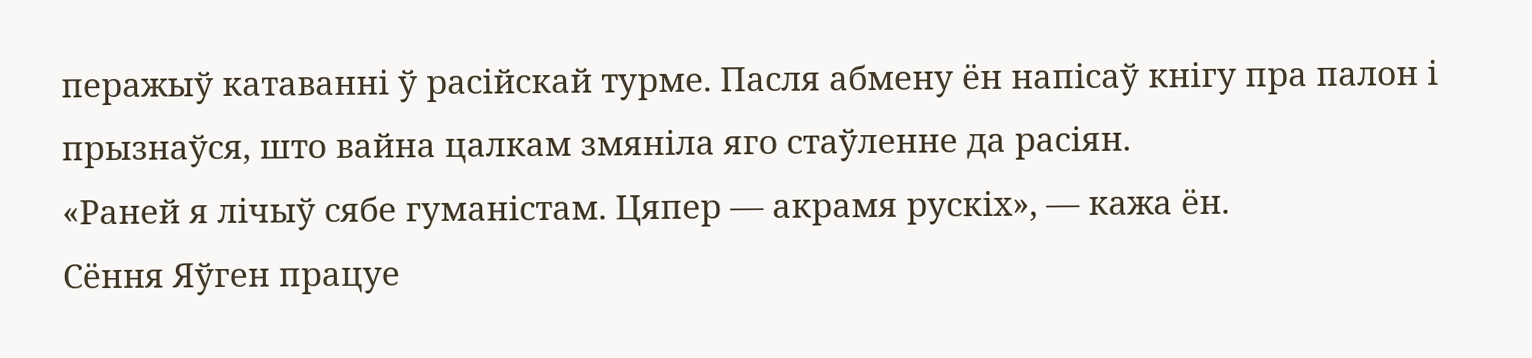перажыў катаванні ў расійскай турме. Пасля абмену ён напісаў кнігу пра палон і прызнаўся, што вайна цалкам змяніла яго стаўленне да расіян.
«Раней я лічыў сябе гуманістам. Цяпер — акрамя рускіх», — кажа ён.
Сёння Яўген працуе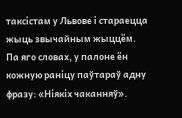таксістам у Львове і стараецца жыць звычайным жыццём. Па яго словах, у палоне ён кожную раніцу паўтараў адну фразу: «Ніякіх чаканняў».